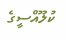ކުލޫއްސީގެ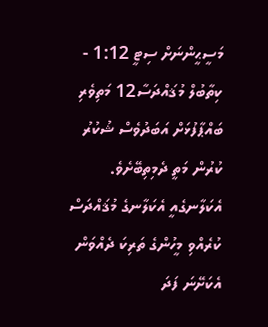މަސީޙީންނަށް ސިޓީ 1:12 - ކިތާބުލް މުޤައްދަސާ12 މަތިވެރި ބައްޕާފުޅަށް އަބަދުވެސް ޝުކުރު ކުރުން މަތީ ދެމިތިބޭށެވެ. އެކަލާނގެއީ އެކަލާނގެ މުޤައްދަސް ކުރެއްވި މީހުންގެ ތަރިކަ ދެއްވަން އެކަށޭނަ ފަދަ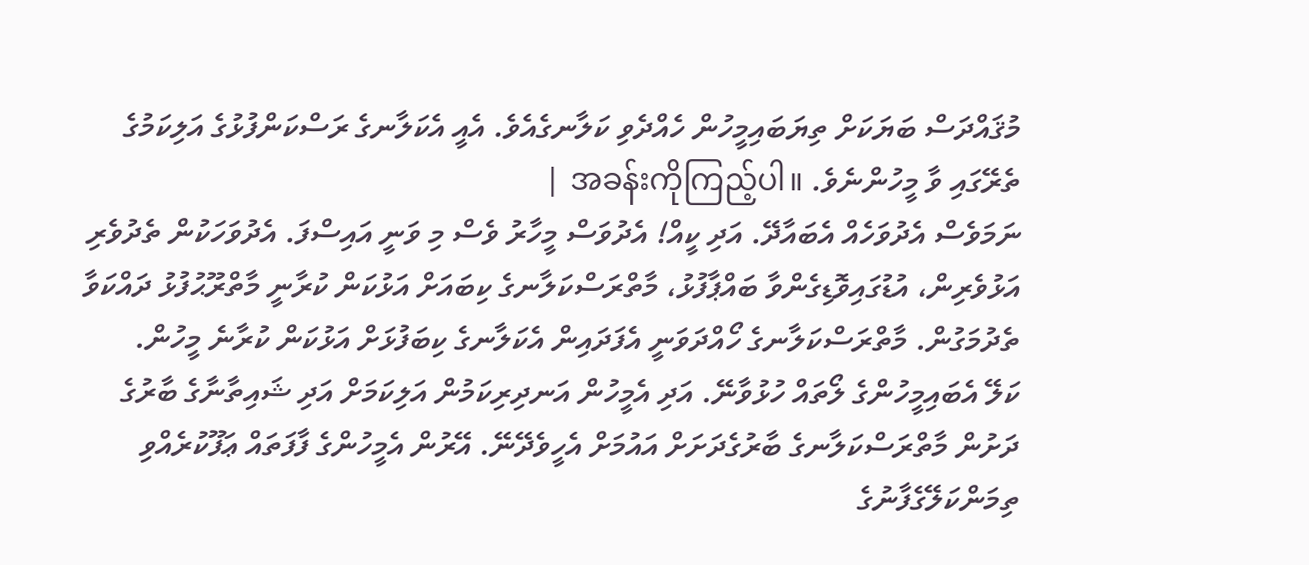މުޤައްދަސް ބަޔަކަށް ތިޔަބައިމީހުން ހެއްދެވި ކަލާނގެއެވެ. އެއީ އެކަލާނގެ ރަސްކަންފުޅުގެ އަލިކަމުގެ ތެރޭގައި ވާ މީހުންނެވެ. အခန်းကိုကြည့်ပါ။ |
ނަމަވެސް އެދުވަހެއް އެބައާދޭ. އަދި ކީއް! އެދުވަސް މީހާރު ވެސް މި ވަނީ އައިސްފަ. އެދުވަހަކުން ތެދުވެރި އަޅުވެރިން، އުޑުގައިވޮޑިގެންވާ ބައްޕާފުޅު، މާތްރަސްކަލާނގެ ކިބައަށް އަޅުކަން ކުރާނީ މާތްރޫޙުފުޅު ދައްކަވާ ތެދުމަގުން. މާތްރަސްކަލާނގެ ހޯއްދަވަނީ އެފަދައިން އެކަލާނގެ ކިބަފުޅަށް އަޅުކަން ކުރާނެ މީހުން.
ކަލޭ އެބައިމީހުންގެ ލޯތައް ހުޅުވާނޭ. އަދި އެމީހުން އަނދިރިކަމުން އަލިކަމަށް އަދި ޝައިތާނާގެ ބާރުގެ ދަށުން މާތްރަސްކަލާނގެ ބާރުގެދަށަށް އައުމަށް އެހީވެދޭނޭ. އޭރުން އެމީހުންގެ ފާފަތައް ޢަފޫކުރެއްވި ތިމަންކަލޭގެފާނުގެ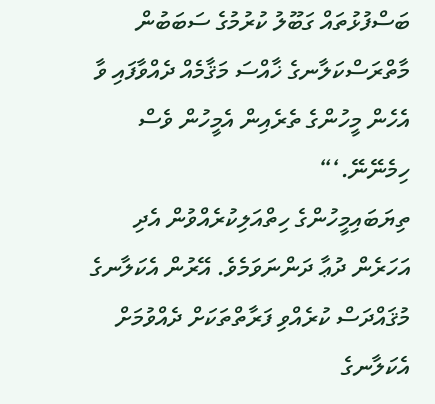ބަސްފުޅުތައް ގަބޫލު ކުރުމުގެ ސަބަބުން މާތްރަސްކަލާނގެ ޚާއްސަ މަޤާމެއް ދެއްވާފައި ވާ އެހެން މީހުންގެ ތެރެއިން އެމީހުން ވެސް ހިމެނޭނޭ.‘“
ތިޔަބައިމީހުންގެ ހިތްއަލިކުރެއްވުން އެދި އަހަރެން ދުޢާ ދަންނަވަމެވެ. އޭރުން އެކަލާނގެ މުޤައްދަސް ކުރެއްވި ފަރާތްތަކަށް ދެއްވުމަށް އެކަލާނގެ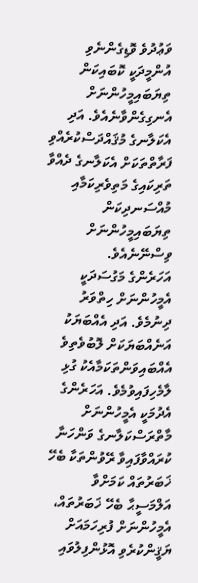ވަޢުދުވެ ވޮޑިގެންނެވި އުންމީދަކީ ކޮބައިކަން ތިޔަބައިމީހުންނަށް އެނގިގެންވާނެއެވެ. އަދި އެކަލާނގެ މުޤައްދަސްކުރެއްވި ފަރާތްތަކަށް އެކަލާނގެ ދެއްވާ ތަރިކައިގެ މަތިވެރިކަމާއި މުއްސަނދިކަން ތިޔަބައިމީހުންނަށް ވިސްނޭނެއެވެ.
އަހަރެންގެ މަގުސަދަކީ އެމީހުންނަށް ހިތްވަރު ދިނުމެވެ. އަދި އެއްބަޔަކު އަނެއްބަޔަކަށް ލޮބުވެތިވެ އެއްބައިވަންތަކަމާއެކު ގުޅި ލާމެހިފައިވުމެވެ. އަހަރެންގެ އެދުމަކީ އެމީހުންނަށް މާތްރަސްކަލާނގެ ވަންހަނާ ކުރައްވާފައިވާ ރޭވުންތަކާ ބެހޭ ޚަބަރުތައް ކަމަށްވާ އަލްމަސީޙާ ބެހޭ ޚަބަރުތައް، އެމީހުންނަށް ފުރިހަމައަށް ޔަޤީންކުރެވި އޮޅުންފިލުވައި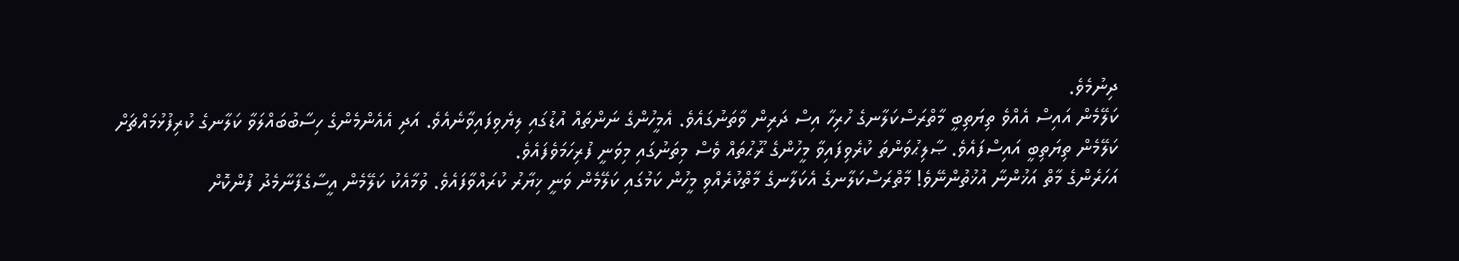ދިނުމެވެ.
ކަލޭމެން އައިސް އެއްވެ ތިޔަތިބީ މާތްރަސްކަލާނގެ ހުރިހާ އިސް ދަރިން ވާތަނުގައެވެ. އެމީހުންގެ ނަންތައް އުޑުގައި ލިޔެވިފައިވާނެއެވެ. އަދި އެއެންމެންގެ ހިސާބުބައްލަވާ ކަލާނގެ ކުރިފުޅުމައްޗަށް ކަލޭމެން ތިޔަތިބީ އައިސްފައެވެ. ޞާލިޙުވަންތަ ކުރެވިފައިވާ މީހުންގެ ރޫޙުތައް ވެސް މިތަނުގައި މިވަނީ ފުރިހަމަވެފައެވެ.
އަހަރެންގެ މާތް އަޚުންނާ އުޚުތުންނޭވެ! މާތްރަސްކަލާނގެ އެކަލާނގެ މާތްކުރެއްވި މީހުން ކަމުގައި ކަލޭމެން ވަނީ ޚިޔާރު ކުރައްވާފައެވެ. ވުމާއެކު ކަލޭމެން އީސާގެފާނާމެދު ފުންކޮށް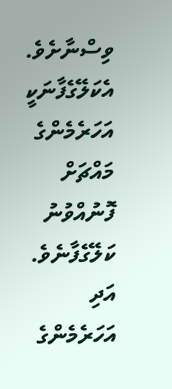ވިސްނާށެވެ. އެކަލޭގެފާނަކީ އަހަރެމެންގެ މައްޗަށް ފޮނުއްވުނު ކަލޭގެފާނެވެ. އަދި އަހަރެމެންގެ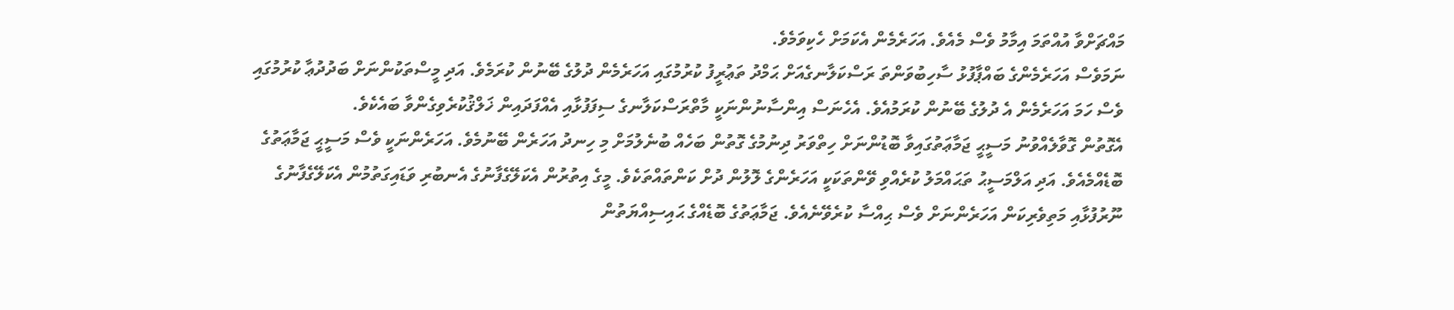މައްޗަށްވާ އުއްތަމަ އިމާމު ވެސް މެއެވެ. އަހަރެމެން އެކަމަށް ހެކިވަމެވެ.
ނަމަވެސް އަހަރެމެންގެ ބައްޕާފުޅު ސާހިބުވަންތަ ރަސްކަލާނގެއަށް ޙަމްދު ތަޢުރީފު ކުރުމުގައި އަހަރެމެން ދުލުގެ ބޭނުން ކުރަމެވެ. އަދި މީސްތަކުންނަށް ބަދުދުޢާ ކުރުމުގައި ވެސް ހަމަ އަހަރެމެން އެ ދުލުގެ ބޭނުން ކުރަމުއެވެ. އެހެނަސް އިންސާނުންނަކީ މާތްރަސްކަލާނގެ ސިފަފުޅާއި އެއްފަދައިން ޚަލްޤުކުރެވިގެންވާ ބައެކެވެ.
އެގޮތުން ގޮވާލެއްވުނު މަސީޙީ ޖަމާޢަތުގައިވާ ބޮޑުންނަށް ހިތްވަރު ދިނުމުގެ ގޮތުން ބަހެއް ބުނެލުމަށް މި ހިނދު އަހަރެން ބޭނުމެވެ. އަހަރެންނަކީ ވެސް މަސީޙީ ޖަމާޢަތުގެ ބޮޑެއްމެއެވެ. އަދި އަލްމަސީޙު ތަޙައްމަލު ކުރެއްވި ވޭންތަކަކީ އަހަރެންގެ ލޮލުން ދުށް ކަންތައްތަކެވެ. މީގެ އިތުރުން އެކަލޭގެފާނުގެ އެނބުރި ވަޑައިގަތުމުން އެކަލޭގެފާނުގެ ނޫރުފުޅާއި މަތިވެރިކަން އަހަރެންނަށް ވެސް ޙިއްސާ ކުރެވޭނެއެވެ. ޖަމާޢަތުގެ ބޮޑެއްގެ ޙައިސިއްޔަތުން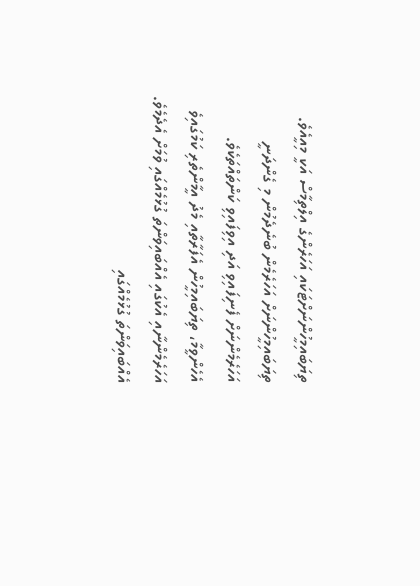ތިޔަބައިމީހުންނަށްޓަކައި އަހަރެންގެ އިލްތިމާސް އަކީ މިއީއެވެ.
ތިޔަބައިމީހުންނަށް އަހަރެމެން ބުނެދެމުން މި ގެންދަނީ އަހަރެމެންނަށް ފެނިފައިވި އަދި އިވިފައިވި ކަންތައްތަކެވެ. އެހެންވީމާ، ތިޔަބައިމީހުން އެފަރާތާއި މެދު އީމާންތެރި ކަމުގައިވެ އަހަރެމެންނާއި އެކުގައި އެއްބައިވަންތަ ގުޅުމެއްގައި ވުމަށް އެދެމެވެ. އެއްބައިވަންތަ ގުޅުމެއްގައި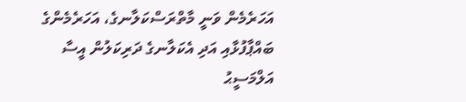އަހަރެމެން ވަނީ މާތްރަސްކަލާނގެ، އަހަރެމެންގެ ބައްޕާފުޅާއި އަދި އެކަލާނގެ ދަރިކަލުން އީސާ އަލްމަސީޙު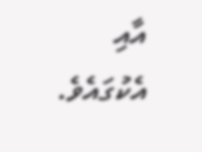އާއި އެކުގައެވެ.